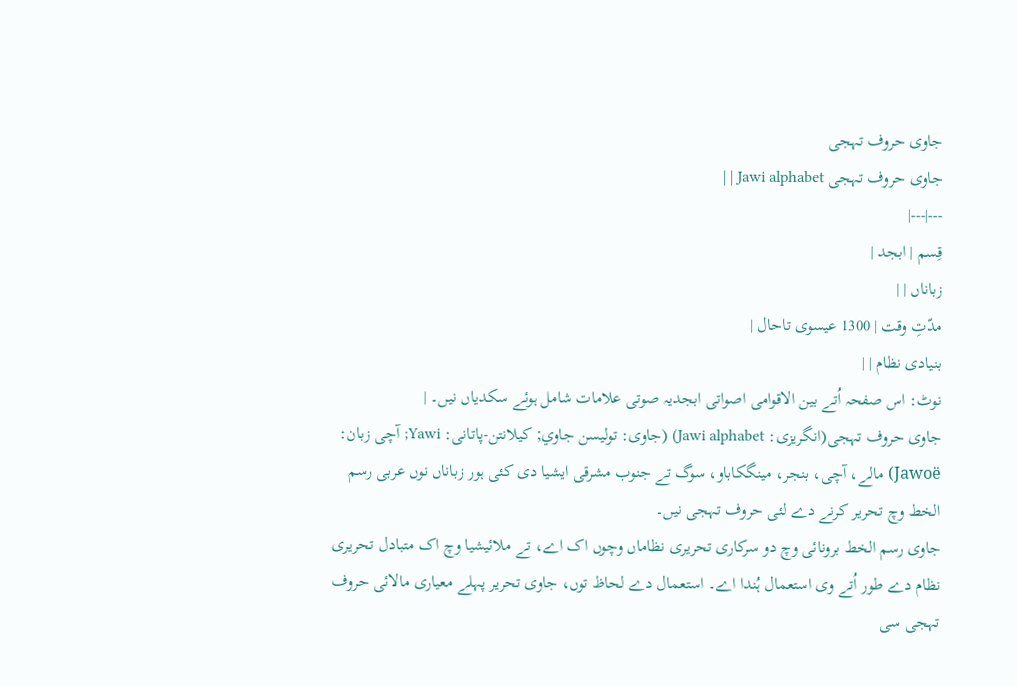جاوی حروف تہجی
جاوی حروف تہجی Jawi alphabet | |
---|---|
قِسم | ابجد |
زباناں | |
مدّتِ وقت | 1300 عیسوی تاحال |
بنیادی نظام | |
نوٹ: اس صفحہ اُتے بین الاقوامی اصواتی ابجدیہ صوتی علامات شامل ہوئے سکدیاں نيں۔ |
جاوی حروف تہجی(انگریزی: Jawi alphabet) (جاوی: توليسن جاوي; کیلانتن-پاتانی: Yawi; آچی زبان: Jawoë) مالے، آچی، بنجر، مینگکاباو، سوگ تے جنوب مشرقی ایشیا دی کئی ہور زباناں نوں عربی رسم الخط وچ تحریر کرنے دے لئی حروف تہجی نيں۔
جاوی رسم الخط برونائی وچ دو سرکاری تحریری نظاماں وچوں اک اے، تے ملائیشیا وچ اک متبادل تحریری نظام دے طور اُتے وی استعمال ہُندا اے۔ استعمال دے لحاظ توں، جاوی تحریر پہلے معیاری مالائی حروف تہجی سی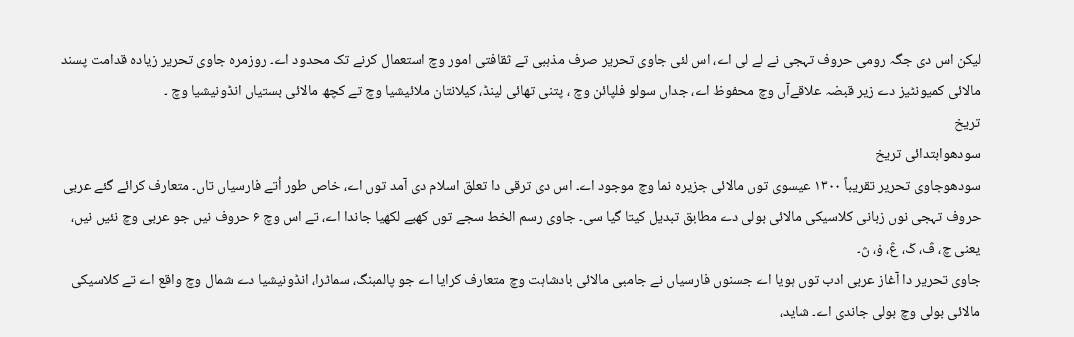لیکن اس دی جگہ رومی حروف تہجی نے لے لی اے، اس لئی جاوی تحریر صرف مذہبی تے ثقافتی امور وچ استعمال کرنے تک محدود اے۔ روزمرہ جاوی تحریر زیادہ قدامت پسند مالائی کمیونٹیز دے زیر قبضہ علاقےآں وچ محفوظ اے، جداں سولو فلپائن وچ ، پتنی تھائی لینڈ، کیلانتان ملائیشیا وچ تے کچھ مالائی بستیاں انڈونیشیا وچ ۔
تریخ
سودھوابتدائی تریخ
سودھوجاوی تحریر تقریباً ۱۳۰۰ عیسوی توں مالائی جزیرہ نما وچ موجود اے۔ اس دی ترقی دا تعلق اسلام دی آمد توں اے، خاص طور اُتے فارسیاں تاں۔ متعارف کرائے گئے عربی حروف تہجی نوں زبانی کلاسیکی مالائی بولی دے مطابق تبدیل کيتا گیا سی۔ جاوی رسم الخط سجے توں کھبے لکھیا جاندا اے، تے اس وچ ۶ حروف نيں جو عربی وچ نئيں نيں، یعنی چ، ڤ، ݢ، ڠ، ۏ، ڽ۔
جاوی تحریر دا آغاز عربی ادب توں ہويا اے جسنوں فارسیاں نے جامبی مالائی بادشاہت وچ متعارف کرایا اے جو پالمبنگ، سماٹرا، انڈونیشیا دے شمال وچ واقع اے تے کلاسیکی مالائی بولی وچ بولی جاندی اے۔ شاید،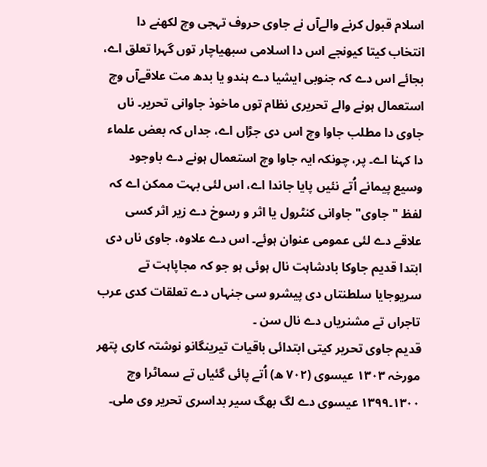اسلام قبول کرنے والےآں نے جاوی حروف تہجی وچ لکھنے دا انتخاب کيتا کیونجے اس دا اسلامی سبھیاچار توں گہرا تعلق اے، بجائے اس دے کہ جنوبی ایشیا دے ہندو یا بدھ مت علاقےآں وچ استعمال ہونے والے تحریری نظام توں ماخوذ جاوانی تحریر۔ ناں جاوی دا مطلب جاوا وچ اس دی جڑاں اے، جداں کہ بعض علماء دا کہنا اے۔ پر، چونکہ ایہ جاوا وچ استعمال ہونے دے باوجود وسیع پیمانے اُتے نئيں پایا جاندا اے، اس لئی بہت ممکن اے کہ لفظ "جاوی" جاوانی کنٹرول یا اثر و رسوخ دے زیر اثر کسی علاقے دے لئی عمومی عنوان ہوئے۔ اس دے علاوہ، جاوی ناں دی ابتدا قدیم جاوکا بادشاہت نال ہوئی ہو جو کہ مجاپاہت تے سریوجایا سلطنتاں دی پیشرو سی جنہاں دے تعلقات کدی عرب تاجراں تے مشنریاں دے نال سن ۔
قدیم جاوی تحریر کيتی ابتدائی باقیات تیرینگانو نوشتہ کاری پتھر مورخہ ۱۳۰۳ عیسوی (۷۰۲ ھ) اُتے پائی گئياں تے سماٹرا وچ ۱۳۰۰۔۱۳۹۹ عیسوی دے لگ بھگ سیر بداسری تحریر وی ملی۔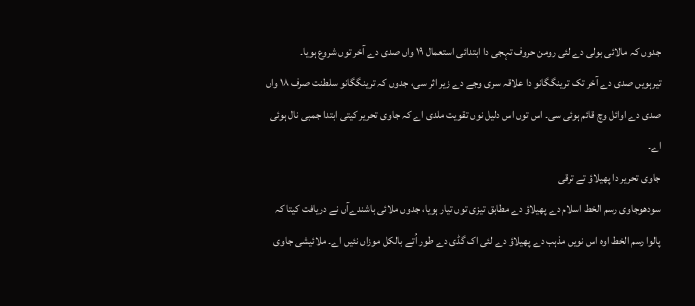جدوں کہ مالائی بولی دے لئی رومن حروف تہجی دا ابتدائی استعمال ۱۹ واں صدی دے آخر توں شروع ہويا۔
تیرہويں صدی دے آخر تک ترینگگانو دا علاقہ سری وجے دے زیر اثر سی، جدوں کہ ترینگگانو سلطنت صرف ۱۸ واں صدی دے اوائل وچ قائم ہوئی سی۔ اس توں اس دلیل نوں تقویت ملدی اے کہ جاوی تحریر کيتی ابتدا جمبی نال ہوئی اے۔
جاوی تحریر دا پھیلاؤ تے ترقی
سودھوجاوی رسم الخط اسلام دے پھیلاؤ دے مطابق تیزی توں تیار ہويا، جدوں ملائی باشندےآں نے دریافت کيتا کہ پالوا رسم الخط اوہ اس نويں مذہب دے پھیلاؤ دے لئی اک گڈی دے طور اُتے بالکل موزاں نئيں اے۔ ملائیشی جاوی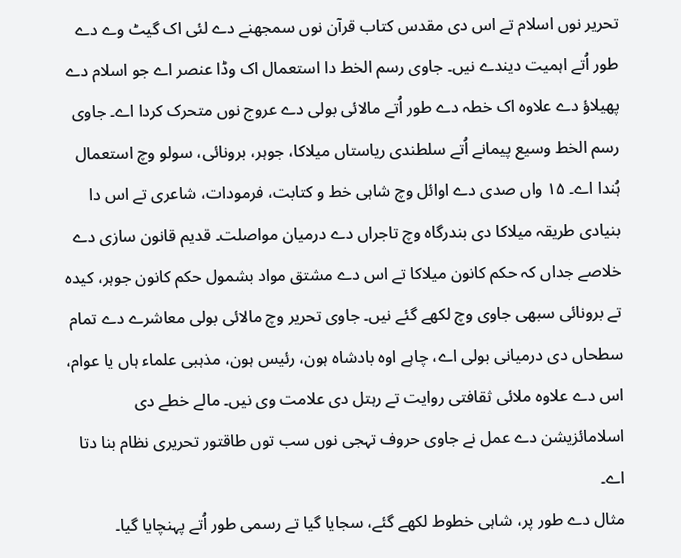تحریر نوں اسلام تے اس دی مقدس کتاب قرآن نوں سمجھنے دے لئی اک گیٹ وے دے طور اُتے اہمیت دیندے نيں۔ جاوی رسم الخط دا استعمال اک وڈا عنصر اے جو اسلام دے پھیلاؤ دے علاوہ اک خطہ دے طور اُتے مالائی بولی دے عروج نوں متحرک کردا اے۔ جاوی رسم الخط وسیع پیمانے اُتے سلطندی ریاستاں میلاکا، جوہر، برونائی، سولو وچ استعمال ہُندا اے۔ ۱۵ واں صدی دے اوائل وچ شاہی خط و کتابت، فرمودات، شاعری تے اس دا بنیادی طریقہ میلاکا دی بندرگاہ وچ تاجراں دے درمیان مواصلت۔ قدیم قانون سازی دے خلاصے جداں کہ حکم کانون میلاکا تے اس دے مشتق مواد بشمول حکم کانون جوہر، کیدہ تے برونائی سبھی جاوی وچ لکھے گئے نيں۔ جاوی تحریر وچ مالائی بولی معاشرے دے تمام سطحاں دی درمیانی بولی اے، چاہے اوہ بادشاہ ہون، رئیس ہون، مذہبی علماء ہاں یا عوام، اس دے علاوہ ملائی ثقافتی روایت تے رہتل دی علامت وی نيں۔ مالے خطے دی اسلامائزیشن دے عمل نے جاوی حروف تہجی نوں سب توں طاقتور تحریری نظام بنا دتا اے۔
مثال دے طور پر، شاہی خطوط لکھے گئے، سجایا گیا تے رسمی طور اُتے پہنچایا گیا۔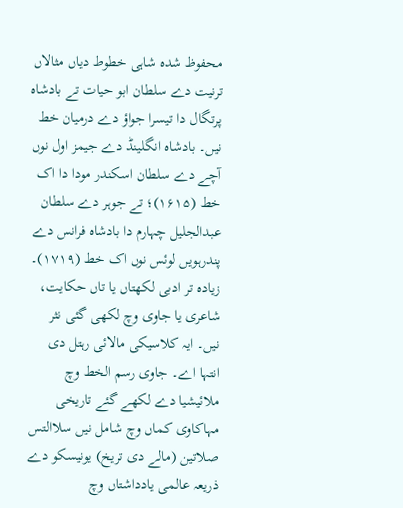محفوظ شدہ شاہی خطوط دیاں مثالاں ترنیت دے سلطان ابو حیات تے بادشاہ پرتگال دا تیسرا جواؤ دے درمیان خط نيں۔ بادشاہ انگلینڈ دے جیمز اول نوں آچے دے سلطان اسکندر مودا دا اک خط (۱۶۱۵)؛ تے جوہر دے سلطان عبدالجلیل چہارم دا بادشاہ فرانس دے پندرہويں لوئس نوں اک خط (۱۷۱۹)۔ زیادہ تر ادبی لکھتاں یا تاں حکایت، شاعری یا جاوی وچ لکھی گئی نثر نيں۔ ایہ کلاسیکی مالائی رہتل دی انتہا اے۔ جاوی رسم الخط وچ ملائیشیا دے لکھے گئے تاریخی مہاکاوی کماں وچ شامل نيں سلاالتس صلاتین (مالے دی تریخ) یونیسکو دے ذریعہ عالمی یادداشتاں وچ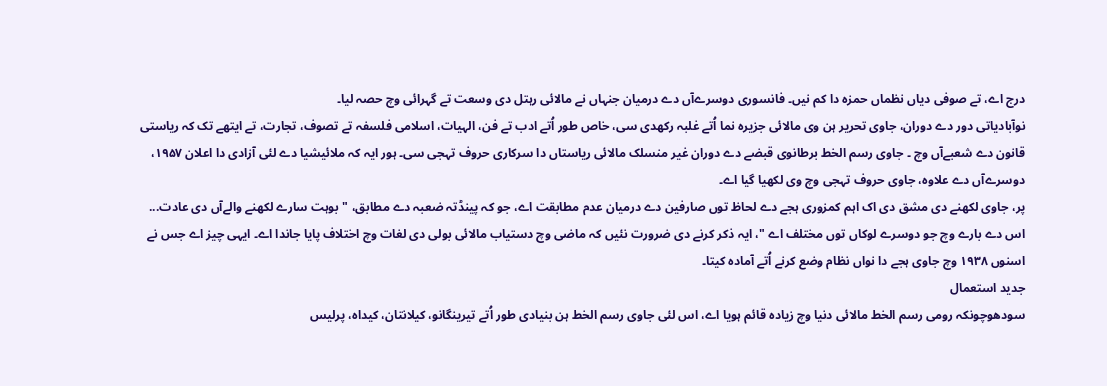درج اے، تے صوفی دیاں نظماں حمزہ دا کم نيں۔ فانسوری دوسرےآں دے درمیان جنہاں نے مالائی رہتل دی وسعت تے گہرائی وچ حصہ لیا۔
نوآبادیاتی دور دے دوران، جاوی تحریر ہن وی مالائی جزیرہ نما اُتے غلبہ رکھدی سی، خاص طور اُتے ادب تے فن، الہیات، اسلامی فلسفہ تے تصوف، تجارت، تے ایتھے تک کہ ریاستی قانون دے شعبےآں وچ ۔ جاوی رسم الخط برطانوی قبضے دے دوران غیر منسلک مالائی ریاستاں دا سرکاری حروف تہجی سی۔ ہور ایہ کہ ملائیشیا دے لئی آزادی دا اعلان ۱۹۵۷، دوسرےآں دے علاوہ، جاوی حروف تہجی وچ وی لکھیا گیا اے۔
پر، جاوی لکھنے دی مشق دی اک اہم کمزوری ہجے دے لحاظ توں صارفین دے درمیان عدم مطابقت اے، جو کہ پینڈتہ ضعبہ دے مطابق، "بوہت سارے لکھنے والےآں دی عادت... اس دے بارے وچ جو دوسرے لوکاں توں مختلف اے "، ایہ ذکر کرنے دی ضرورت نئيں کہ ماضی وچ دستیاب مالائی بولی دی لغات وچ اختلاف پایا جاندا اے۔ ایہی چیز اے جس نے اسنوں ۱۹۳۸ وچ جاوی ہجے دا نواں نظام وضع کرنے اُتے آمادہ کيتا۔
جدید استعمال
سودھوچونکہ رومی رسم الخط مالائی دنیا وچ زیادہ قائم ہويا اے، اس لئی جاوی رسم الخط ہن بنیادی طور اُتے تیرینگانو، کیلانتان، کیداہ، پرلیس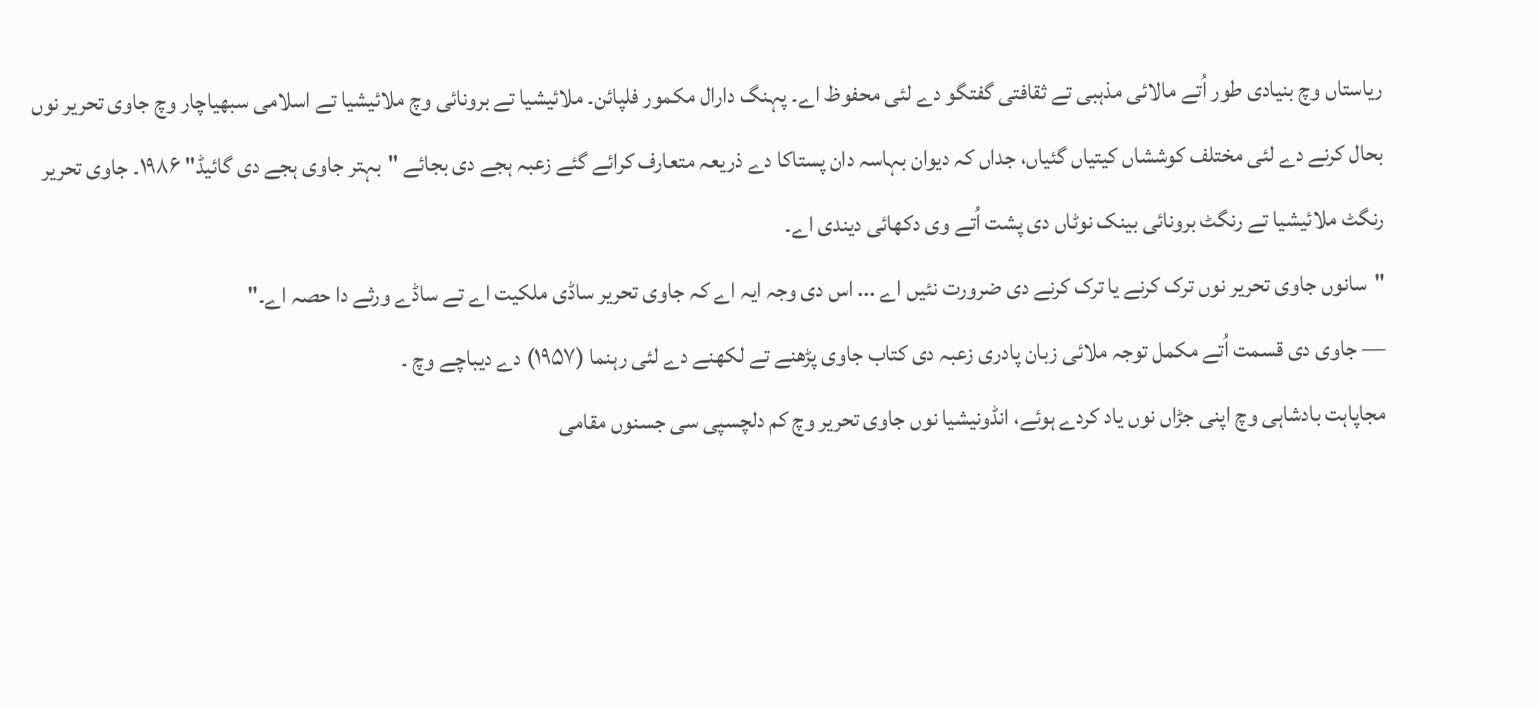ریاستاں وچ بنیادی طور اُتے مالائی مذہبی تے ثقافتی گفتگو دے لئی محفوظ اے۔ پہنگ دارال مکمور فلپائن۔ ملائیشیا تے برونائی وچ ملائیشیا تے اسلامی سبھیاچار وچ جاوی تحریر نوں بحال کرنے دے لئی مختلف کوششاں کيتیاں گئیاں، جداں کہ دیوان بہاسہ دان پستاکا دے ذریعہ متعارف کرائے گئے زعبہ ہجے دی بجائے "بہتر جاوی ہجے دی گائیڈ" ۱۹۸۶۔ جاوی تحریر رنگٹ ملائیشیا تے رنگٹ برونائی بینک نوٹاں دی پشت اُتے وی دکھائی دیندی اے۔
"سانوں جاوی تحریر نوں ترک کرنے یا ترک کرنے دی ضرورت نئيں اے ... اس دی وجہ ایہ اے کہ جاوی تحریر ساڈی ملکیت اے تے ساڈے ورثے دا حصہ اے۔"
— جاوی دی قسمت اُتے مکمل توجہ ملائی زبان پادری زعبہ دی کتاب جاوی پڑھنے تے لکھنے دے لئی رہنما (۱۹۵۷) دے دیباچے وچ ۔
مجاپاہت بادشاہی وچ اپنی جڑاں نوں یاد کردے ہوئے، انڈونیشیا نوں جاوی تحریر وچ کم دلچسپی سی جسنوں مقامی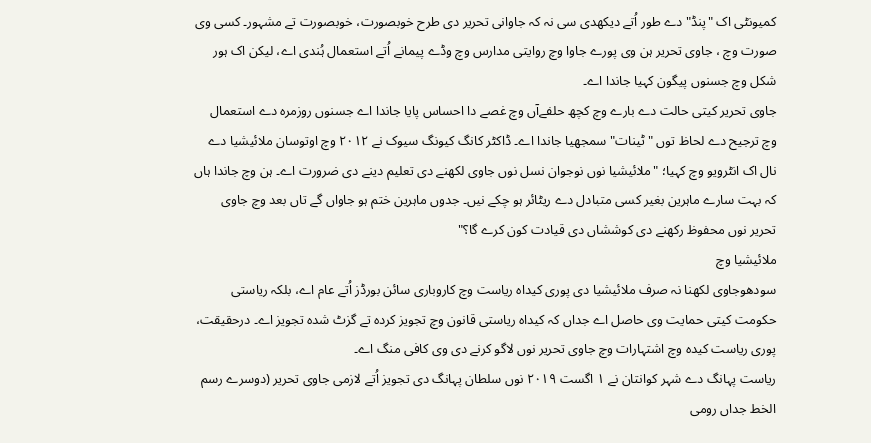کمیونٹی اک "پنڈ" دے طور اُتے دیکھدی سی نہ کہ جاوانی تحریر دی طرح خوبصورت، خوبصورت تے مشہور۔ کسی وی صورت وچ ، جاوی تحریر ہن وی پورے جاوا وچ روايتی مدارس وچ وڈے پیمانے اُتے استعمال ہُندی اے، لیکن اک ہور شکل وچ جسنوں پیگون کہیا جاندا اے۔
جاوی تحریر کيتی حالت دے بارے وچ کچھ حلفےآں وچ غصے دا احساس پایا جاندا اے جسنوں روزمرہ دے استعمال وچ ترجیح دے لحاظ توں "ٹینات" سمجھیا جاندا اے۔ ڈاکٹر کانگ کیونگ سیوک نے ۲۰۱۲ وچ اوتوسان ملائیشیا دے نال اک انٹرویو وچ کہیا؛ "ملائیشیا نوں نوجوان نسل نوں جاوی لکھنے دی تعلیم دینے دی ضرورت اے۔ ہن وچ جاندا ہاں کہ بہت سارے ماہرین بغیر کسی متبادل دے ریٹائر ہو چکے نيں۔ جدوں ماہرین ختم ہو جاواں گے تاں بعد وچ جاوی تحریر نوں محفوظ رکھنے دی کوششاں دی قیادت کون کرے گا؟"
ملائیشیا وچ
سودھوجاوی لکھنا نہ صرف ملائیشیا دی پوری کیداہ ریاست وچ کاروباری سائن بورڈز اُتے عام اے، بلکہ ریاستی حکومت کیتی حمایت وی حاصل اے جداں کہ کیداہ ریاستی قانون وچ تجویز کردہ تے گزٹ شدہ تجویز اے۔ درحقیقت، پوری ریاست کیدہ وچ اشتہارات وچ جاوی تحریر نوں لاگو کرنے دی وی کافی منگ اے۔
ریاست پہانگ دے شہر کوانتان نے ۱ اگست ۲۰۱۹ نوں سلطان پہانگ دی تجویز اُتے لازمی جاوی تحریر (دوسرے رسم الخط جداں رومی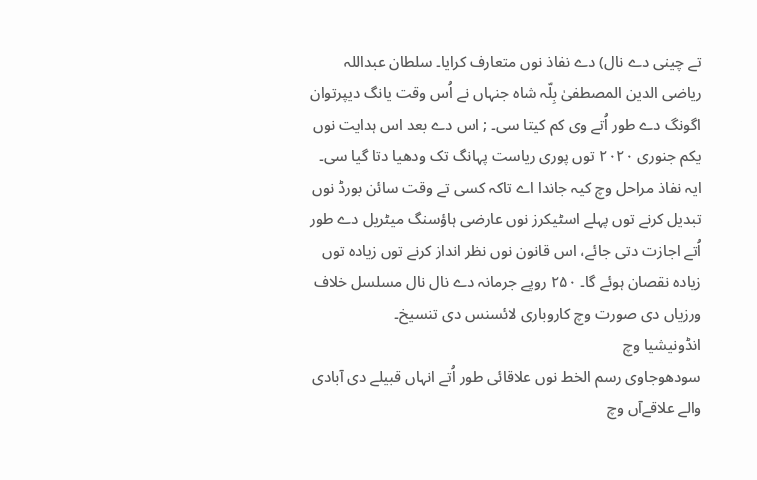تے چینی دے نال) دے نفاذ نوں متعارف کرایا۔ سلطان عبداللہ ریاضی الدین المصطفیٰ بِلّہ شاہ جنہاں نے اُس وقت یانگ دیپرتوان اگونگ دے طور اُتے وی کم کيتا سی۔ ; اس دے بعد اس ہدایت نوں یکم جنوری ٢۰۲۰ توں پوری ریاست پہانگ تک ودھیا دتا گیا سی۔ ایہ نفاذ مراحل وچ کیہ جاندا اے تاکہ کسی تے وقت سائن بورڈ نوں تبدیل کرنے توں پہلے اسٹیکرز نوں عارضی ہاؤسنگ میٹریل دے طور اُتے اجازت دتی جائے، اس قانون نوں نظر انداز کرنے توں زیادہ توں زیادہ نقصان ہوئے گا۔ ۲۵۰ روپے جرمانہ دے نال نال مسلسل خلاف ورزیاں دی صورت وچ کاروباری لائسنس دی تنسیخ۔
انڈونیشیا وچ
سودھوجاوی رسم الخط نوں علاقائی طور اُتے انہاں قبیلے دی آبادی والے علاقےآں وچ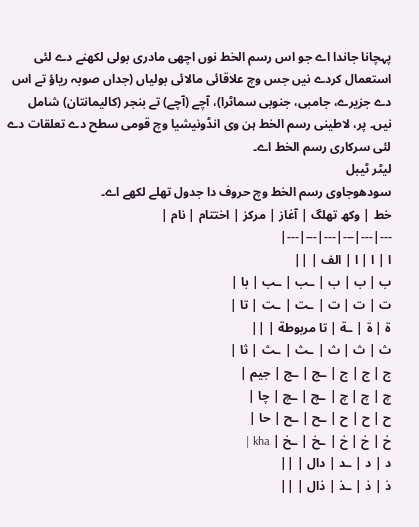پہچانا جاندا اے جو اس رسم الخط نوں اچھی مادری بولی لکھنے دے لئی استعمال کردے نيں جس وچ علاقائی مالائی بولیاں (جداں صوبہ ریاؤ تے اس دے جزیرے، جامبی، جنوبی سماٹرا)، آچے (آچے) تے بنجر (کالیمانتان) شامل نيں۔ پر، لاطینی رسم الخط ہن وی انڈونیشیا وچ قومی سطح دے تعلقات دے لئی سرکاری رسم الخط اے۔
لیٹر ٹیبل
سودھوجاوی رسم الخط وچ حروف دا جدول تھلے لکھے اے۔
خط | وکھ تھلگ | آغاز | مرکز | اختتام | نام |
---|---|---|---|---|---|
ا | ا | ا | الف | ||
ب | ب | ب | ـب | ـب | با |
ت | ت | ت | ـت | ـت | تا |
ة | ة | ـة | تا مربوطة | ||
ث | ث | ث | ـث | ـث | ثا |
ج | ج | ج | ـج | ـج | جيم |
چ | چ | چ | ـچ | ـچ | چا |
ح | ح | ح | ـح | ـح | حا |
خ | خ | خ | ـخ | ـخ | kha |
د | د | ـد | دال | ||
ذ | ذ | ـذ | ذال | ||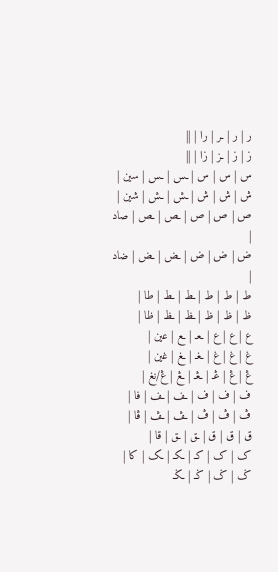ر | ر | ـر | را | ||
ز | ز | ـز | زا | ||
س | س | س | ـس | ـس | سین |
ش | ش | ش | ـش | ـش | شین |
ص | ص | ص | ـص | ـص | صاد |
ض | ض | ض | ـض | ـض | ضاد |
ط | ط | ط | ـط | ـط | طا |
ظ | ظ | ظ | ـظ | ـظ | ظا |
ع | ع | ع | ـعـ | ـع | عین |
غ | غ | غ | ـغـ | ـغ | غین |
ڠ | ڠ | ڠـ | ـڠـ | ـڠ | ڠ/نغ |
ف | ف | ف | ـف | ـف | فا |
ڤ | ڤ | ڤ | ـڤ | ـڤ | ڤا |
ق | ق | ق | ـق | ـق | قا |
ک | ک | کـ | ـکـ | ـک | کا |
ݢ | ݢ | ݢـ | ـݢـ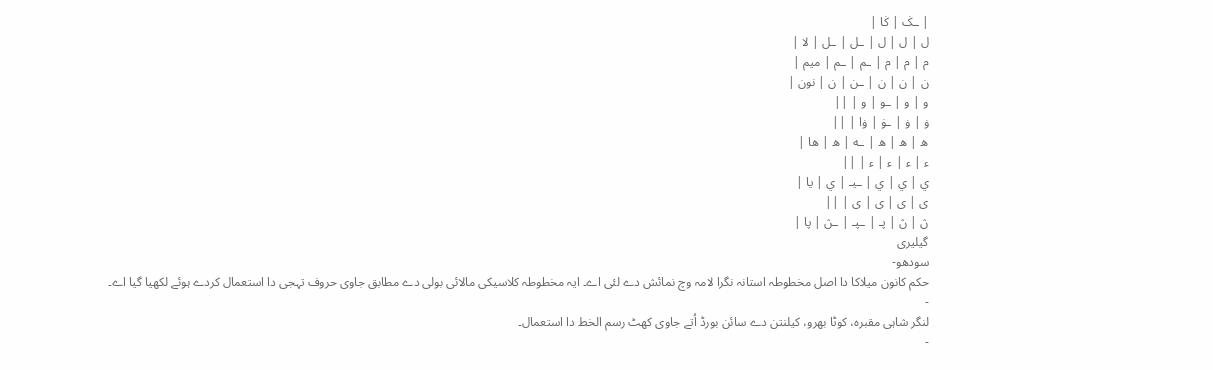| ـݢ | ڬا |
ل | ل | ل | ـل | ـل | لا |
م | م | م | ـم | ـم | میم |
ن | ن | ن | ـن | ن | نون |
و | و | ـو | و | ||
ۏ | ۏ | ـۏ | ۏا | ||
ه | ه | ه | ـه | ه | ھا |
ء | ء | ء | ء | ||
ي | ي | ي | ـيـ | ي | یا |
ى | ى | ى | ى | ||
ڽ | ڽ | ڽـ | ـڽـ | ـڽ | ڽا |
گیلیری
سودھو-
حکم کانون میلاکا دا اصل مخطوطہ استانہ نگرا لامہ وچ نمائش دے لئی اے۔ ایہ مخطوطہ کلاسیکی مالائی بولی دے مطابق جاوی حروف تہجی دا استعمال کردے ہوئے لکھیا گیا اے۔
-
لنگر شاہی مقبرہ، کوٹا بھرو، کیلنتن دے سائن بورڈ اُتے جاوی کھٹ رسم الخط دا استعمال۔
-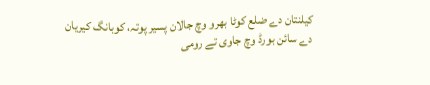کیلنتان دے ضلع کوٹا بھرو وچ جالان پسیر پوتہ، کوبانگ کیریان دے سائن بورڈ وچ جاوی تے رومی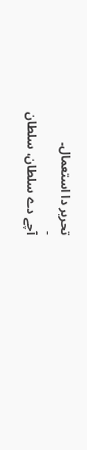تحریر دا استعمال۔
-
آچے دے سلطان، سلطان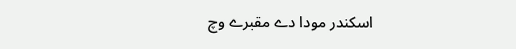اسکندر مودا دے مقبرے وچ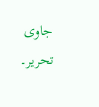جاوی تحریر۔